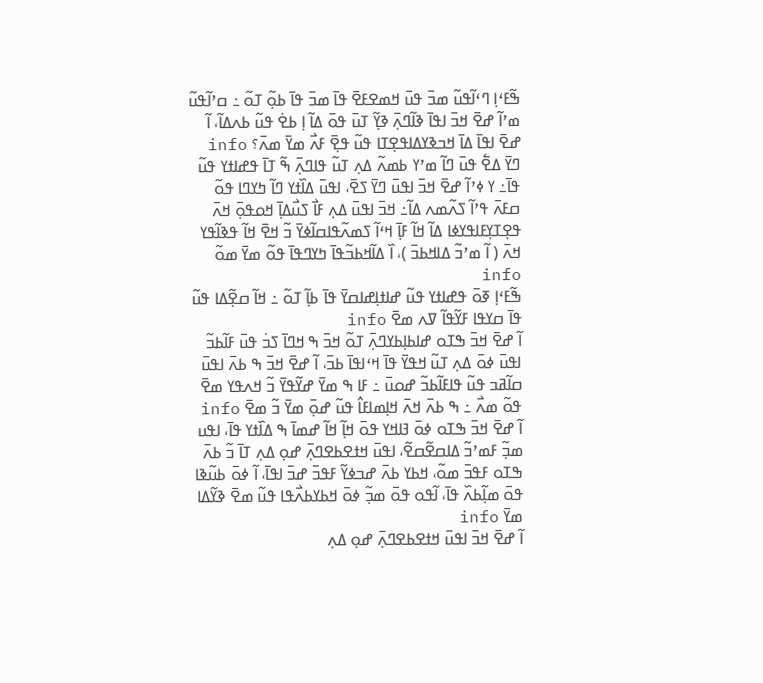ߒ߬ߓߵߊ߲ ߣߵߊ߬ߟߎ߬ ߘߏ߫ ߟߎ߫ ߞߘߐߓߐ߫ ߟߊ߫ ߘߏ߫ ߟߊ߫ ߕߋ߲߬ ߠߋ߬ ߸ ߛߴߊ߬ߟߎ߬ ߘߴߊ߬ ߝߐ߫ ߞߏ߫ ߊߟߊ߫ ߢߊ߬ߣߍ߲߫ ߢߌ߲߬ ߠߎ߫ ߟߋ߫ ߡߊ߬ ߊ߲ ߕߐ߭ ߟߎ߬ ߕߍߡߊ߬، ߊ߬ ߝߐ߫ ߊߟߊ߫ ߡߊ߫ ߞߏߢߌߡߊߟߐ߲ߠߊ ߟߎ߬ ߟߐ߲߫ ߓߍ߯ ߘߌ߫ ߘߍ߫؟ info
ߣߌ߫ ߡߐ߱ ߟߎ߫ ߣߊ߬ ߘߴߌ ߕߘߍ߬ ߡߍ߲ ߠߎ߬ ߟߊߣߍ߲߫ ߒ߬ ߠߊ߫ ߟߝߊߙߌ ߟߎ߬ ߟߊ߫߸ ߌ ߦߴߊ߬ ߝߐ߫ ߞߏ߫ ߊߟߎ߫ ߣߌ߫ ߖߐ߫، ߊߟߎ߫ ߡߊ߰ߙߌ ߣߊ߬ ߤߌߣߊ ߟߋ߬ ߛߓߍ߫ ߟߴߊ߬ ߖߍ߬ߘߍ ߡߊ߬߸ ߞߏ߫ ߊߟߎ߫ ߡߍ߲ ߓߊ߯ ߖߎ߯ߡߊ߲߫ ߞߋߟߋ߲߫ ߞߍ߫ ߟߐ߲ߠߌ߲ߓߊߟߌߦߊ ߡߊ߬ ߞߊ߬ ߓߊ߲߫ ߞߵߊ߬ ߖߘߍ߬ߟߊߛߊ߬ߦߌ߫ ߏ߬ ߞߐ߫ ߞߊ߬ ߟߢߊ߬ߟߌ ߞߍ߫ ( ߊ߬ ߘߴߏ߬ ߡߊߞߕߏ߫ )، ߊ߰ ߡߊ߬ߞߕߏ߬ߟߊ߫ ߤߌߣߟߊ߫ ߟߋ߬ ߘߌ߫ ߘߋ߬ info
ߒ߬ߓߵߊ߲ ߧߋ߫ ߟߝߊߙߌ ߟߎ߬ ߝߊߙߊ߲ߝߊߛߌ߫ ߟߊ߫ ߕߊ߲߬ ߠߋ߬ ߸ ߞߊ߬ ߛߐ߲߬ߡߊ ߟߎ߬ ߟߊ߫ ߛߌߟߊ ߓߌ߬ߟߊ߬ ߜߍ ߘߐ߫ info
ߊ߬ ߝߐ߫ ߞߏ߫ ߒߠߋ ߝߊߕߊ߲ߕߌߣߍ߲߫ ߠߋ߬ ߞߏ߫ ߒ ߞߣߊ߫ ߖߏ߭ ߟߎ߫ ߓߊ߬ߕߏ߬ ߊߟߎ߫ ߦߋ߫ ߡߍ߲ ߠߎ߬ ߞߟߌ߫ ߟߊ߫ ߞߵߊߟߊ߫ ߕߏ߫، ߊ߬ ߝߐ߫ ߞߏ߫ ߒ ߕߍ߫ ߊߟߎ߫ ߛߊ߬ߥߏ ߟߎ߬ ߟߊߓߊ߬ߕߏ߬ ߝߋߎ߫ ߸ ߓߊ ߒ ߘߌ߫ ߝߌ߬ߟߌ߫ ߏ߬ ߞߍߟߌ ߘߐ߫ ߟߋ߬ ߘߍ߯ ߸ ߒ ߕߍ߫ ߞߍ߫ ߞߊ߲ߘߊߓߊ߮ ߟߎ߬ ߝߋ߲߫ ߘߌ߫ ߏ߬ ߘߐ߫ info
ߊ߬ ߝߐ߫ ߞߏ߫ ߒߠߋ ߦߋ߫ ߔߊߞߌ ߟߋ߫ ߞߊ߲߬ ߞߊ߬ ߝߘߊ߫ ߒ ߡߊ߰ߙߌ ߟߊ߫، ߊߟߎ ߘߏ߲߬ ߓߘߴߏ߬ ߡߊߛߐ߬ߛߐ߬، ߊߟߎ߫ ߞߙߐߕߐߣߍ߲߫ ߝߋ߲ ߡߍ߲ ߠߊ߫ ߏ߬ ߕߍ߫ ߒߠߋ ߓߟߏ߫ ߘߋ߬، ߞߕߌ ߕߍ߫ ߝߏߦߌ߬ ߓߟߏ߫ ߝߏ߫ ߊߟߊ߫، ߊ߬ ߦߋ߫ ߕߎ߬ߢߊ ߟߋ߫ ߘߊ߲߬ߕߍ߰ ߟߊ߫، ߊ߬ߟߋ ߟߋ߫ ߘߏ߲߬ ߦߋ߫ ߞߕߌߕߍ߯ߟߊ ߟߎ߬ ߘߐ߫ ߢߌ߬ߡߊ ߘߌ߫ info
ߊ߬ ߝߐ߫ ߞߏ߫ ߊߟߎ߫ ߞߙߐߕߐߣߍ߲߫ ߝߋ߲ ߡߍ߲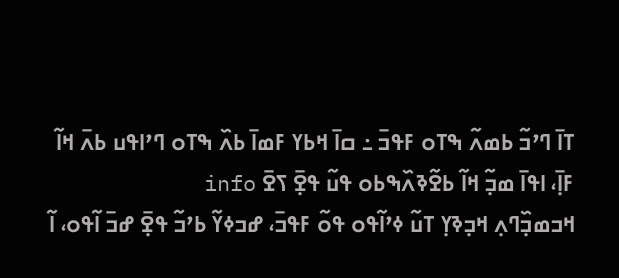ߠߊ߫ ߣߴߏ߬ ߕߘߍ߬ ߒߠߋ ߓߟߏ߫ ߸ ߛߊ߫ ߞߕߌ ߓߘߊ߫ ߕߍ߰ ߒߠߋ ߣߴߊߟߎ ߕߍ߫ ߞߊ߬ ߓߊ߲߫، ߊߟߊ߫ ߘߏ߲߬ ߞߊ߬ ߕߐ߬ߢߍ߰ߒߕߋ ߟߎ߬ ߟߐ߲߫ ߖߐ߫ info
ߞߏߘߏ߲߰ߣߍ߲ ߞߏ߲ߢߌ߲ ߠߎ߬ ߦߴߊ߬ߟߋ ߟߋ߬ ߓߟߏ߫، ߝߏߦߌ߬ ߕߴߏ߬ ߟߐ߲߫ ߝߏ߫ ߊ߬ߟߋ، ߊ߬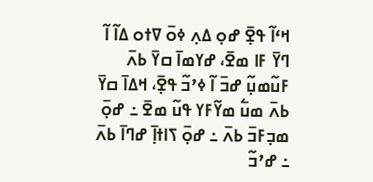ߞߵߊ߬ ߟߐ߲߫ ߝߋ߲ ߡߍ߲ ߦߋ߫ ߜߙߋ ߡߊ߬ ߊ߬ ߣߌ߫ ߓߊ ߘߐ߫، ߝߌߘߊ߫ ߛߌ߫ ߕߍ߫ ߓߎ߬ߘߎ߲߬ ߝߏ߫ ߊ߬ ߦߴߏ߬ ߟߐ߲߫، ߞߡߊ߫ ߛߌ߫ ߕߍ߫ ߘߎ߱ ߘߌ߬ߓߌ ߟߎ߬ ߘߐ߫ ߸ ߝߋ߲߫ ߘߏ߲ߓߏ߫ ߕߍ߫ ߸ ߝߋ߲߫ ߖߊߙߊ߲߫ ߝߣߊ߫ ߕߍ߫ ߸ ߝߴߏ߬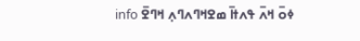ߦߋ߫ ߞߍ߫ ߟߍߙߊ߫ ߘߐߞߣߍߣߍ߲ ߞߣߐ߫ info